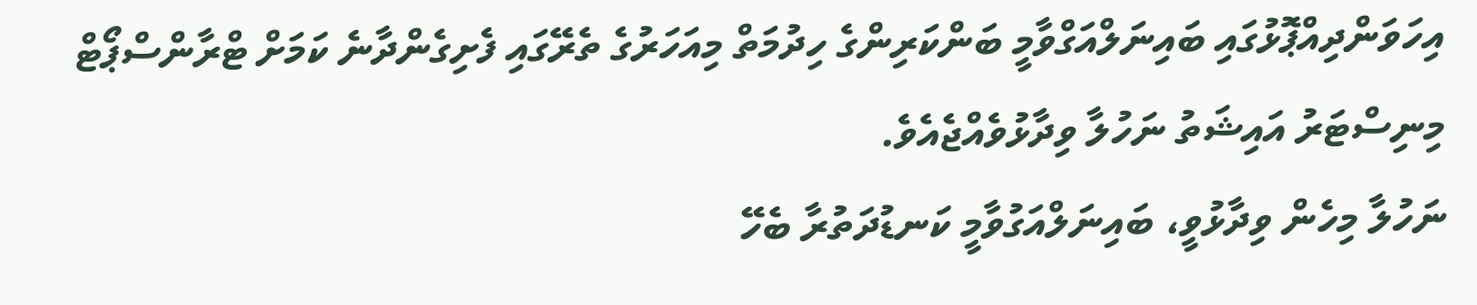އިހަވަންދިއްޕޮޅުގައި ބައިނަލްއަގްވާމީ ބަންކަރިންގެ ހިދުމަތް މިއަހަރުގެ ތެރޭގައި ފެށިގެންދާނެ ކަމަށް ޓްރާންސްޕޯޓް މިނިސްޓަރު އައިޝަތު ނަހުލާ ވިދާޅުވެއްޖެއެވެ.
ނަހުލާ މިހެން ވިދާޅުވީ، ބައިނަލްއަގުވާމީ ކަނޑުދަތުރާ ބެހޭ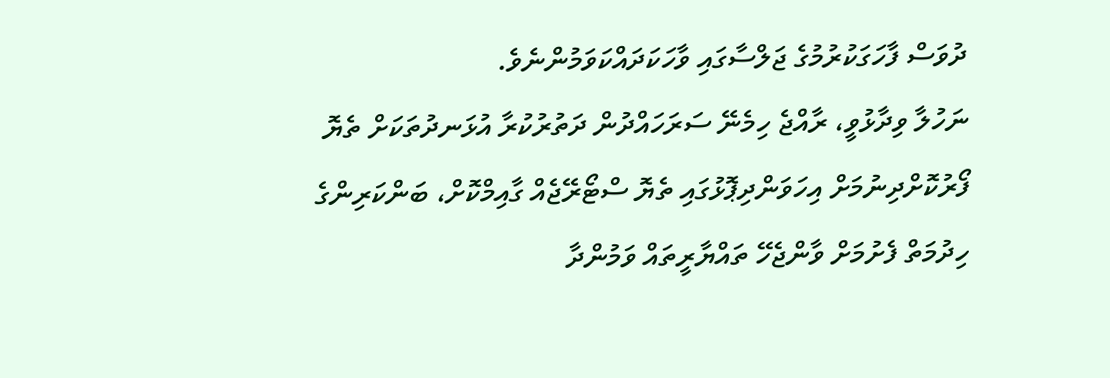ދުވަސް ފާހަގަކުރުމުގެ ޖަލްސާގައި ވާހަކަދައްކަވަމުންނެވެ.
ނަހުލާ ވިދާޅުވީ، ރާއްޖެ ހިމެނޭ ސަރަހައްދުން ދަތުރުކުރާ އުޅަނދުތަކަށް ތެޔޮ ފޯރުކޮށްދިނުމަށް އިހަވަންދިޕޮޅުގައި ތެޔޮ ސްޓޯރޭޖެއް ގާއިމްކޮށް، ބަންކަރިންގެ ހިދުމަތް ފެށުމަށް ވާންޖެހޭ ތައްޔާރީތައް ވަމުންދާ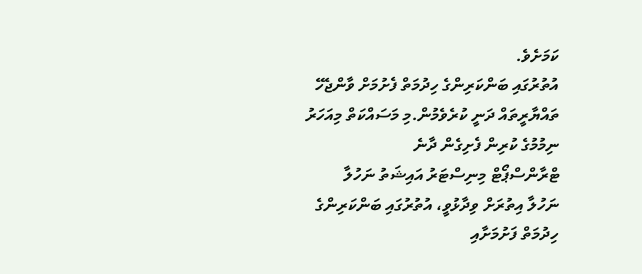ކަމަށެވެ.
އުތުރުގައި ބަންކަރިންގެ ހިދުމަތް ފެށުމަށް ވާންޖެހޭ ތައްޔާރީތައް ދަނީ ކުރެވެމުން.މި މަސައްކަތް މިއަހަރު ނިމުމުގެ ކުރިން ފެށިގެން ދާނެ
ޓްރާންސްޕޯޓް މިނިސްޓަރު އައިޝަތު ނަހުލާ
ނަހުލާ އިތުރަށް ވިދާޅުވީ، އުތުރުގައި ބަންކަރިންގެ ހިދުމަތް ފަށުމަށާއި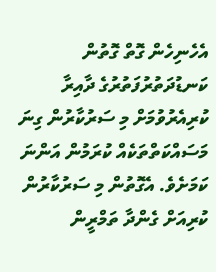އެހެނިހެން ގޮތް ގޮތުން ކަނޑުދަތުރުފަތުރުގެ ދާއިރާ ކުރިއެރުވުމަށް މި ސަރުކާރުން ގިނަ މަސައްކަތްތަކެއް ކުރަމުން އަންނަ ކަމަށެވެ. އެގޮތުން މި ސަރުކާރުން ކުރިއަށް ގެންދާ ތަމްރީން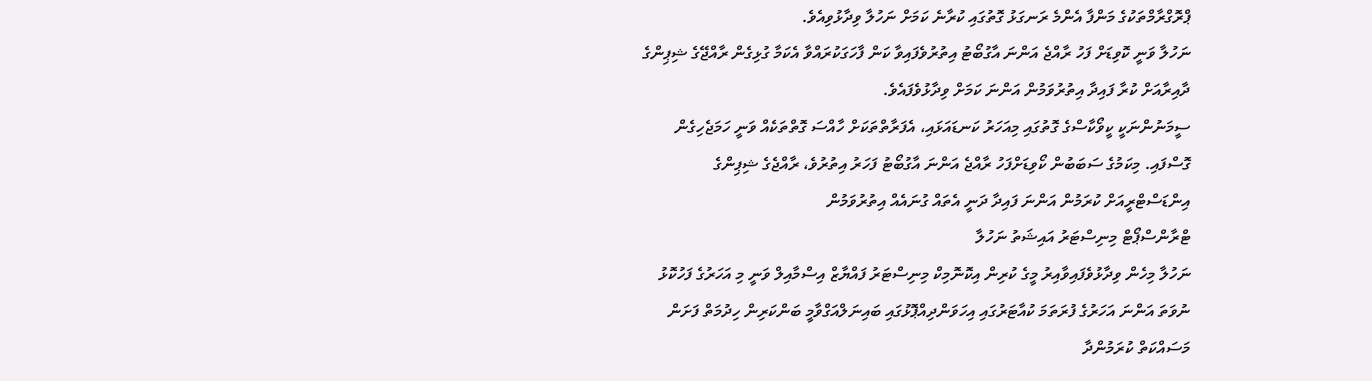ޕްރޮގްރާމްތަކުގެ މަންފާ އެންމެ ރަނގަޅު ގޮތުގައި ކުރާނެ ކަމަށް ނަހުލާ ވިދާޅުވިއެވެ.
ނަހުލާ ވަނީ ކޮވިޑަށް ފަހު ރާއްޖެ އަންނަ އާގުބޯޓު އިތުރުވެފައިވާ ކަން ފާހަގަކުރައްވާ އެކަމާ ގުޅިގެން ރާއްޖޭގެ ޝިޕިންގެ ދާއިރާއަށް ކުރާ ފައިދާ އިތުރުވަމުން އަންނަ ކަމަށް ވިދާޅުވެފައެވެ.
ސީމަނުންނަކީ ކީވޯކާސްގެ ގޮތުގައި މިއަހަރު ކަނޑައަޅައި، އެފަރާތްތަކަށް ހާއްސަ ގޮތްތަކެއް ވަނީ ހަމަޖެހިގެން ގޮސްފައި. މިކަމުގެ ސަބަބުން ކޯވިޑަށްފަހު ރާއްޖެ އަންނަ އާގުބޯޓު ފަހަރު އިތުރުވެ، ރާއްޖެގެ ޝިޕިންގެ އިންޑަސްޓްރީއަށް ކުރަމުން އަންނަ ފައިދާ ދަނީ އެތައް ގުނައެއް އިތުރުވަމުން
ޓްރާންސްޕޯޓް މިނިސްޓަރު އައިޝަތު ނަހުލާ
ނަހުލާ މިހެން ވިދާޅުވެފައިވާއިރު މީގެ ކުރިން އިކޮނޮމިކް މިނިސްޓަރު ފައްޔާޒް އިސްމާއިލް ވަނީ މި އަހަރުގެ ފަހުކޮޅު ނުވަތަ އަންނަ އަހަރުގެ ފުރަތަމަ ކުއާޓަރުގައި އިހަވަންދިއްޕޮޅުގައި ބައިނަލްއަގްވާމީ ބަންކަރިން ހިދުމަތް ފަށަން މަސައްކަތް ކުރަމުންދާ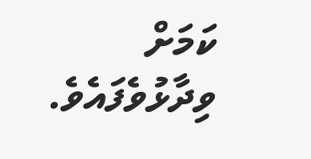ކަމަށް ވިދާޅުވެފައެވެ.